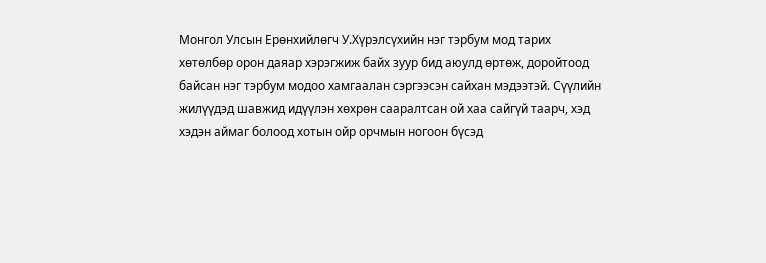Монгол Улсын Ерөнхийлөгч У.Хүрэлсүхийн нэг тэрбум мод тарих хөтөлбөр орон даяар хэрэгжиж байх зуур бид аюулд өртөж, доройтоод байсан нэг тэрбум модоо хамгаалан сэргээсэн сайхан мэдээтэй. Сүүлийн жилүүдэд шавжид идүүлэн хөхрөн сааралтсан ой хаа сайгүй таарч, хэд хэдэн аймаг болоод хотын ойр орчмын ногоон бүсэд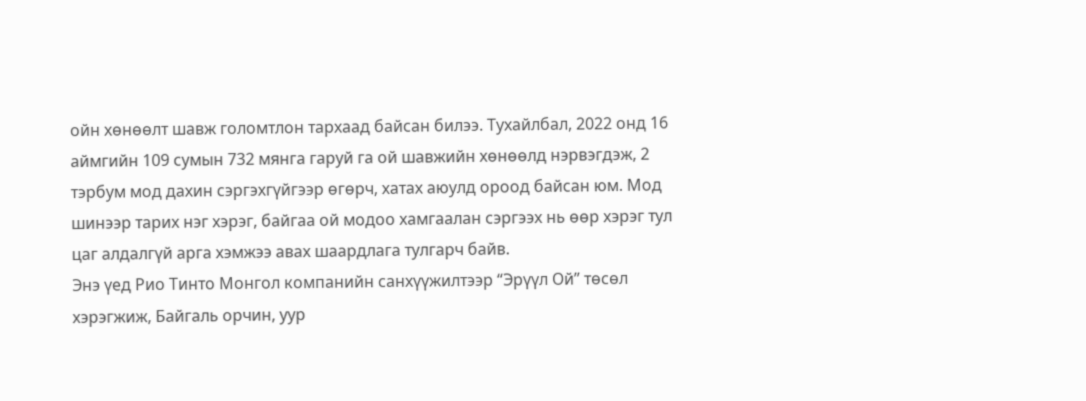ойн хөнөөлт шавж голомтлон тархаад байсан билээ. Тухайлбал, 2022 онд 16 аймгийн 109 сумын 732 мянга гаруй га ой шавжийн хөнөөлд нэрвэгдэж, 2 тэрбум мод дахин сэргэхгүйгээр өгөрч, хатах аюулд ороод байсан юм. Мод шинээр тарих нэг хэрэг, байгаа ой модоо хамгаалан сэргээх нь өөр хэрэг тул цаг алдалгүй арга хэмжээ авах шаардлага тулгарч байв.
Энэ үед Рио Тинто Монгол компанийн санхүүжилтээр “Эрүүл Ой” төсөл хэрэгжиж, Байгаль орчин, уур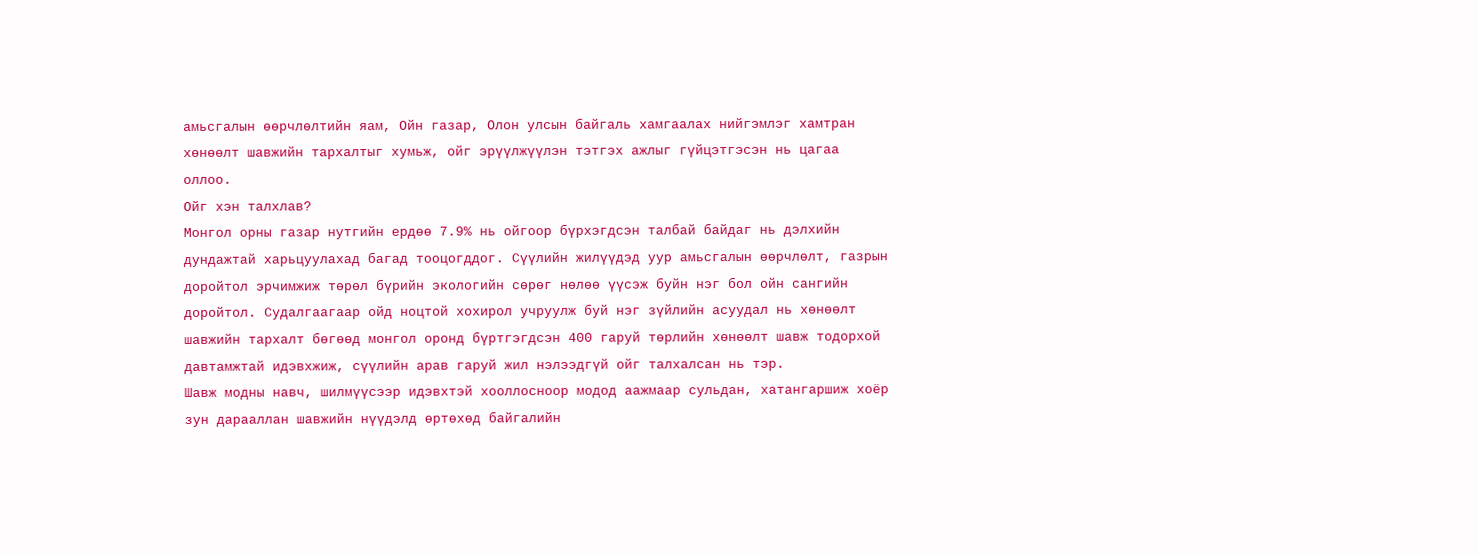амьсгалын өөрчлөлтийн яам, Ойн газар, Олон улсын байгаль хамгаалах нийгэмлэг хамтран хөнөөлт шавжийн тархалтыг хумьж, ойг эрүүлжүүлэн тэтгэх ажлыг гүйцэтгэсэн нь цагаа оллоо.
Ойг хэн талхлав?
Монгол орны газар нутгийн ердөө 7.9% нь ойгоор бүрхэгдсэн талбай байдаг нь дэлхийн дундажтай харьцуулахад багад тооцогддог. Сүүлийн жилүүдэд уур амьсгалын өөрчлөлт, газрын доройтол эрчимжиж төрөл бүрийн экологийн сөрөг нөлөө үүсэж буйн нэг бол ойн сангийн доройтол. Судалгаагаар ойд ноцтой хохирол учруулж буй нэг зүйлийн асуудал нь хөнөөлт шавжийн тархалт бөгөөд монгол оронд бүртгэгдсэн 400 гаруй төрлийн хөнөөлт шавж тодорхой давтамжтай идэвхжиж, сүүлийн арав гаруй жил нэлээдгүй ойг талхалсан нь тэр.
Шавж модны навч, шилмүүсээр идэвхтэй хооллосноор модод аажмаар сульдан, хатангаршиж хоёр зун дарааллан шавжийн нүүдэлд өртөхөд байгалийн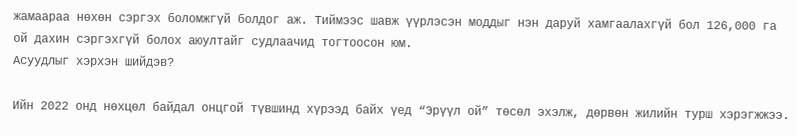жамаараа нөхөн сэргэх боломжгүй болдог аж. Тиймээс шавж үүрлэсэн моддыг нэн даруй хамгаалахгүй бол 126,000 га ой дахин сэргэхгүй болох аюултайг судлаачид тогтоосон юм.
Асуудлыг хэрхэн шийдэв?

Ийн 2022 онд нөхцөл байдал онцгой түвшинд хүрээд байх үед “Эрүүл ой” төсөл эхэлж, дөрвөн жилийн турш хэрэгжжээ.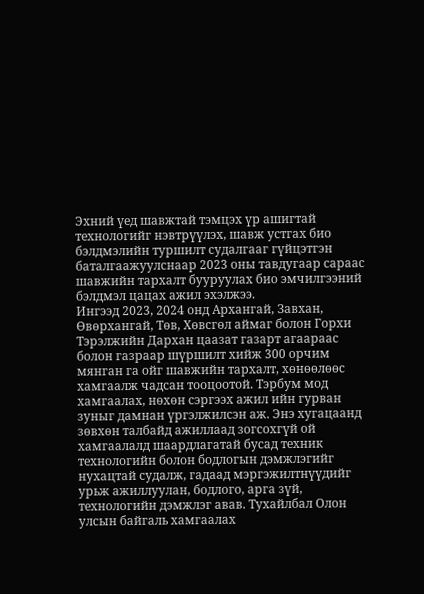Эхний үед шавжтай тэмцэх үр ашигтай технологийг нэвтрүүлэх, шавж устгах био бэлдмэлийн туршилт судалгааг гүйцэтгэн баталгаажуулснаар 2023 оны тавдугаар сараас шавжийн тархалт бууруулах био эмчилгээний бэлдмэл цацах ажил эхэлжээ.
Ингээд 2023, 2024 онд Архангай, Завхан, Өвөрхангай, Төв, Хөвсгөл аймаг болон Горхи Тэрэлжийн Дархан цаазат газарт агаараас болон газраар шүршилт хийж 300 орчим мянган га ойг шавжийн тархалт, хөнөөлөөс хамгаалж чадсан тооцоотой. Тэрбум мод хамгаалах, нөхөн сэргээх ажил ийн гурван зуныг дамнан үргэлжилсэн аж. Энэ хугацаанд зөвхөн талбайд ажиллаад зогсохгүй ой хамгаалалд шаардлагатай бусад техник технологийн болон бодлогын дэмжлэгийг нухацтай судалж, гадаад мэргэжилтнүүдийг урьж ажиллуулан, бодлого, арга зүй, технологийн дэмжлэг авав. Тухайлбал Олон улсын байгаль хамгаалах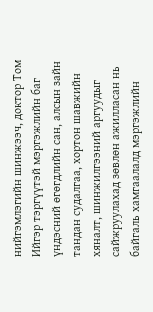нийгэмлэгийн шинжээч, доктор Том Ийгэр тэргүүтэй мэргэжлийн баг үндэсний өгөгдлийн сан, алсын зайн тандан судалгаа, хортон шавжийн хяналт, шинжилгээний аргуудыг сайжруулахад зөвлөн ажилласан нь байгаль хамгаалалд мэргэжлийн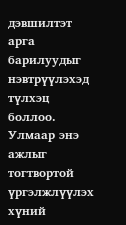дэвшилтэт арга барилуудыг нэвтрүүлэхэд түлхэц боллоо. Улмаар энэ ажлыг тогтвортой үргэлжлүүлэх хүний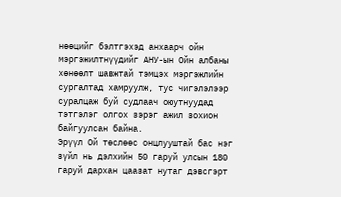нөөцийг бэлтгэхэд анхаарч ойн мэргэжилтнүүдийг АНУ-ын Ойн албаны хөнөөлт шавжтай тэмцэх мэргэжлийн сургалтад хамруулж, тус чигэлэлээр суралцаж буй судлаач оюутнуудад тэтгэлэг олгох зэрэг ажил зохион байгуулсан байна.
Эрүүл Ой төслөөс онцлууштай бас нэг зүйл нь дэлхийн 50 гаруй улсын 180 гаруй дархан цаазат нутаг дэвсгэрт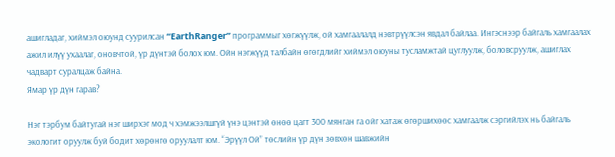ашигладаг, хиймэл оюунд суурилсан “EarthRanger” программыг хөгжүүлж, ой хамгаалалд нэвтрүүлсэн явдал байлаа. Ингэснээр байгаль хамгаалах ажил илүү ухаалаг, оновчтой, үр дүнтэй болох юм. Ойн нэгжүүд талбайн өгөгдлийг хиймэл оюуны тусламжтай цуглуулж, боловсруулж, ашиглах чадварт суралцаж байна.
Ямар үр дүн гарав?

Нэг тэрбум байтугай нэг ширхэг мод ч хэмжээлшгүй үнэ цэнтэй өнөө цагт 300 мянган га ойг хатаж өгөршихөөс хамгаалж сэргийлэх нь байгаль экологит оруулж буй бодит хөрөнгө оруулалт юм. “Эрүүл Ой” төслийн үр дүн зөвхөн шавжийн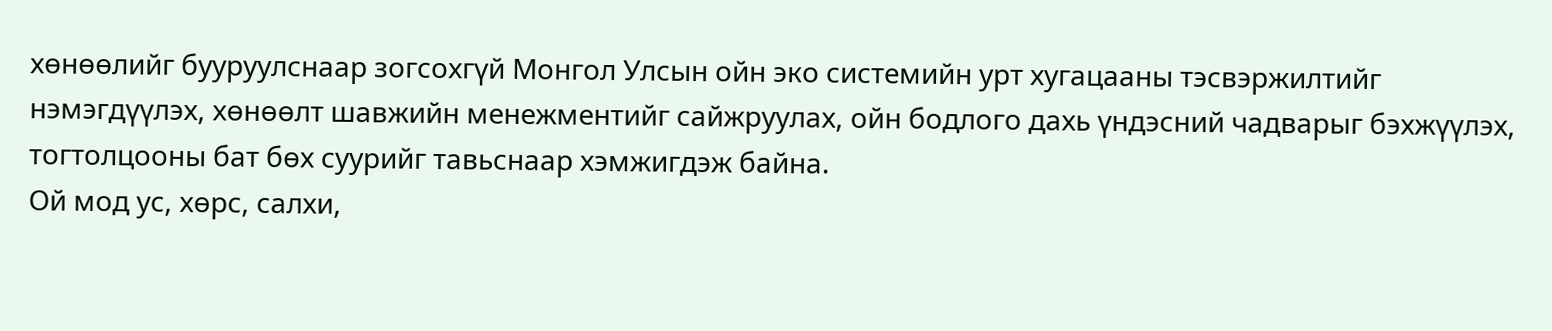хөнөөлийг бууруулснаар зогсохгүй Монгол Улсын ойн эко системийн урт хугацааны тэсвэржилтийг нэмэгдүүлэх, хөнөөлт шавжийн менежментийг сайжруулах, ойн бодлого дахь үндэсний чадварыг бэхжүүлэх, тогтолцооны бат бөх суурийг тавьснаар хэмжигдэж байна.
Ой мод ус, хөрс, салхи,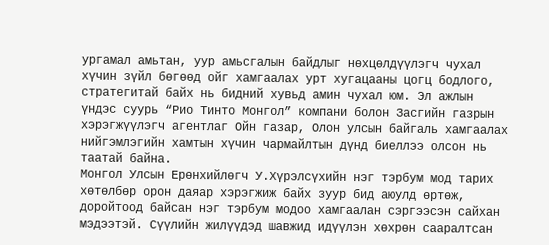ургамал амьтан, уур амьсгалын байдлыг нөхцөлдүүлэгч чухал хүчин зүйл бөгөөд ойг хамгаалах урт хугацааны цогц бодлого, стратегитай байх нь бидний хувьд амин чухал юм. Эл ажлын үндэс суурь “Рио Тинто Монгол” компани болон Засгийн газрын хэрэгжүүлэгч агентлаг Ойн газар, Олон улсын байгаль хамгаалах нийгэмлэгийн хамтын хүчин чармайлтын дүнд биеллээ олсон нь таатай байна.
Монгол Улсын Ерөнхийлөгч У.Хүрэлсүхийн нэг тэрбум мод тарих хөтөлбөр орон даяар хэрэгжиж байх зуур бид аюулд өртөж, доройтоод байсан нэг тэрбум модоо хамгаалан сэргээсэн сайхан мэдээтэй. Сүүлийн жилүүдэд шавжид идүүлэн хөхрөн сааралтсан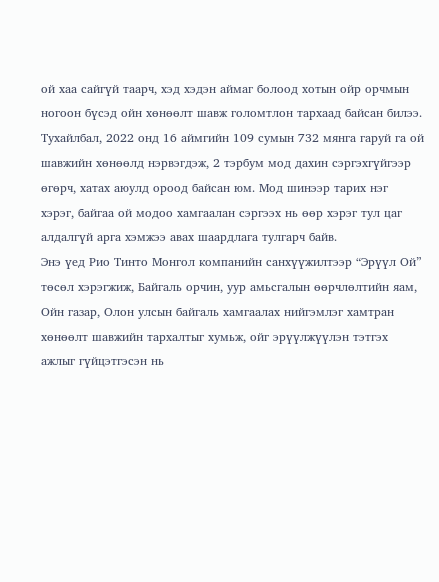ой хаа сайгүй таарч, хэд хэдэн аймаг болоод хотын ойр орчмын ногоон бүсэд ойн хөнөөлт шавж голомтлон тархаад байсан билээ. Тухайлбал, 2022 онд 16 аймгийн 109 сумын 732 мянга гаруй га ой шавжийн хөнөөлд нэрвэгдэж, 2 тэрбум мод дахин сэргэхгүйгээр өгөрч, хатах аюулд ороод байсан юм. Мод шинээр тарих нэг хэрэг, байгаа ой модоо хамгаалан сэргээх нь өөр хэрэг тул цаг алдалгүй арга хэмжээ авах шаардлага тулгарч байв.
Энэ үед Рио Тинто Монгол компанийн санхүүжилтээр “Эрүүл Ой” төсөл хэрэгжиж, Байгаль орчин, уур амьсгалын өөрчлөлтийн яам, Ойн газар, Олон улсын байгаль хамгаалах нийгэмлэг хамтран хөнөөлт шавжийн тархалтыг хумьж, ойг эрүүлжүүлэн тэтгэх ажлыг гүйцэтгэсэн нь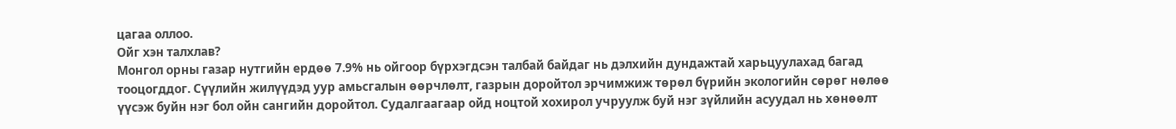цагаа оллоо.
Ойг хэн талхлав?
Монгол орны газар нутгийн ердөө 7.9% нь ойгоор бүрхэгдсэн талбай байдаг нь дэлхийн дундажтай харьцуулахад багад тооцогддог. Сүүлийн жилүүдэд уур амьсгалын өөрчлөлт, газрын доройтол эрчимжиж төрөл бүрийн экологийн сөрөг нөлөө үүсэж буйн нэг бол ойн сангийн доройтол. Судалгаагаар ойд ноцтой хохирол учруулж буй нэг зүйлийн асуудал нь хөнөөлт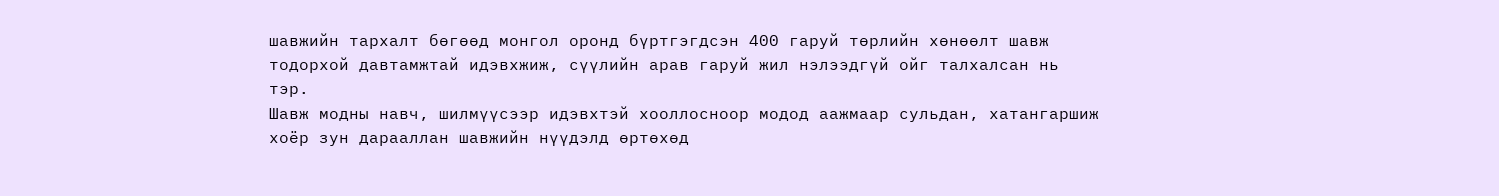шавжийн тархалт бөгөөд монгол оронд бүртгэгдсэн 400 гаруй төрлийн хөнөөлт шавж тодорхой давтамжтай идэвхжиж, сүүлийн арав гаруй жил нэлээдгүй ойг талхалсан нь тэр.
Шавж модны навч, шилмүүсээр идэвхтэй хооллосноор модод аажмаар сульдан, хатангаршиж хоёр зун дарааллан шавжийн нүүдэлд өртөхөд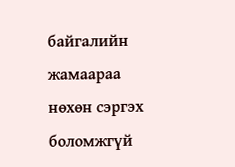байгалийн жамаараа нөхөн сэргэх боломжгүй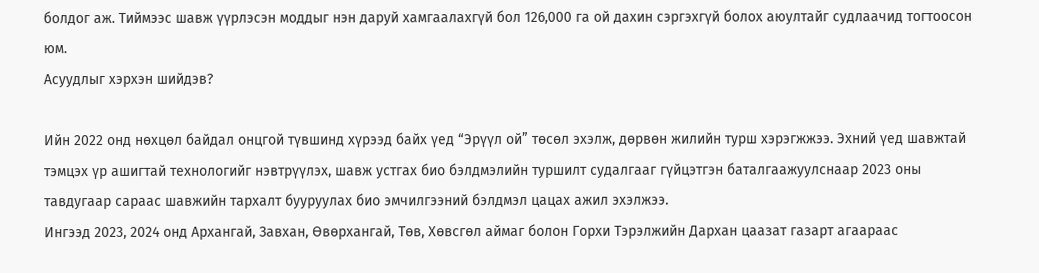болдог аж. Тиймээс шавж үүрлэсэн моддыг нэн даруй хамгаалахгүй бол 126,000 га ой дахин сэргэхгүй болох аюултайг судлаачид тогтоосон юм.
Асуудлыг хэрхэн шийдэв?

Ийн 2022 онд нөхцөл байдал онцгой түвшинд хүрээд байх үед “Эрүүл ой” төсөл эхэлж, дөрвөн жилийн турш хэрэгжжээ. Эхний үед шавжтай тэмцэх үр ашигтай технологийг нэвтрүүлэх, шавж устгах био бэлдмэлийн туршилт судалгааг гүйцэтгэн баталгаажуулснаар 2023 оны тавдугаар сараас шавжийн тархалт бууруулах био эмчилгээний бэлдмэл цацах ажил эхэлжээ.
Ингээд 2023, 2024 онд Архангай, Завхан, Өвөрхангай, Төв, Хөвсгөл аймаг болон Горхи Тэрэлжийн Дархан цаазат газарт агаараас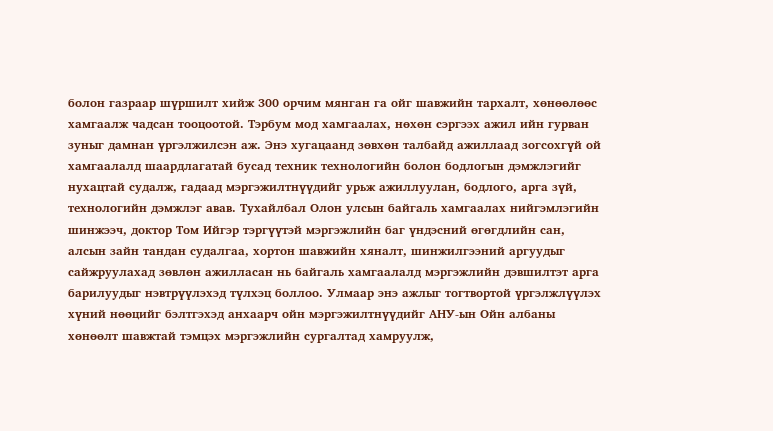болон газраар шүршилт хийж 300 орчим мянган га ойг шавжийн тархалт, хөнөөлөөс хамгаалж чадсан тооцоотой. Тэрбум мод хамгаалах, нөхөн сэргээх ажил ийн гурван зуныг дамнан үргэлжилсэн аж. Энэ хугацаанд зөвхөн талбайд ажиллаад зогсохгүй ой хамгаалалд шаардлагатай бусад техник технологийн болон бодлогын дэмжлэгийг нухацтай судалж, гадаад мэргэжилтнүүдийг урьж ажиллуулан, бодлого, арга зүй, технологийн дэмжлэг авав. Тухайлбал Олон улсын байгаль хамгаалах нийгэмлэгийн шинжээч, доктор Том Ийгэр тэргүүтэй мэргэжлийн баг үндэсний өгөгдлийн сан, алсын зайн тандан судалгаа, хортон шавжийн хяналт, шинжилгээний аргуудыг сайжруулахад зөвлөн ажилласан нь байгаль хамгаалалд мэргэжлийн дэвшилтэт арга барилуудыг нэвтрүүлэхэд түлхэц боллоо. Улмаар энэ ажлыг тогтвортой үргэлжлүүлэх хүний нөөцийг бэлтгэхэд анхаарч ойн мэргэжилтнүүдийг АНУ-ын Ойн албаны хөнөөлт шавжтай тэмцэх мэргэжлийн сургалтад хамруулж,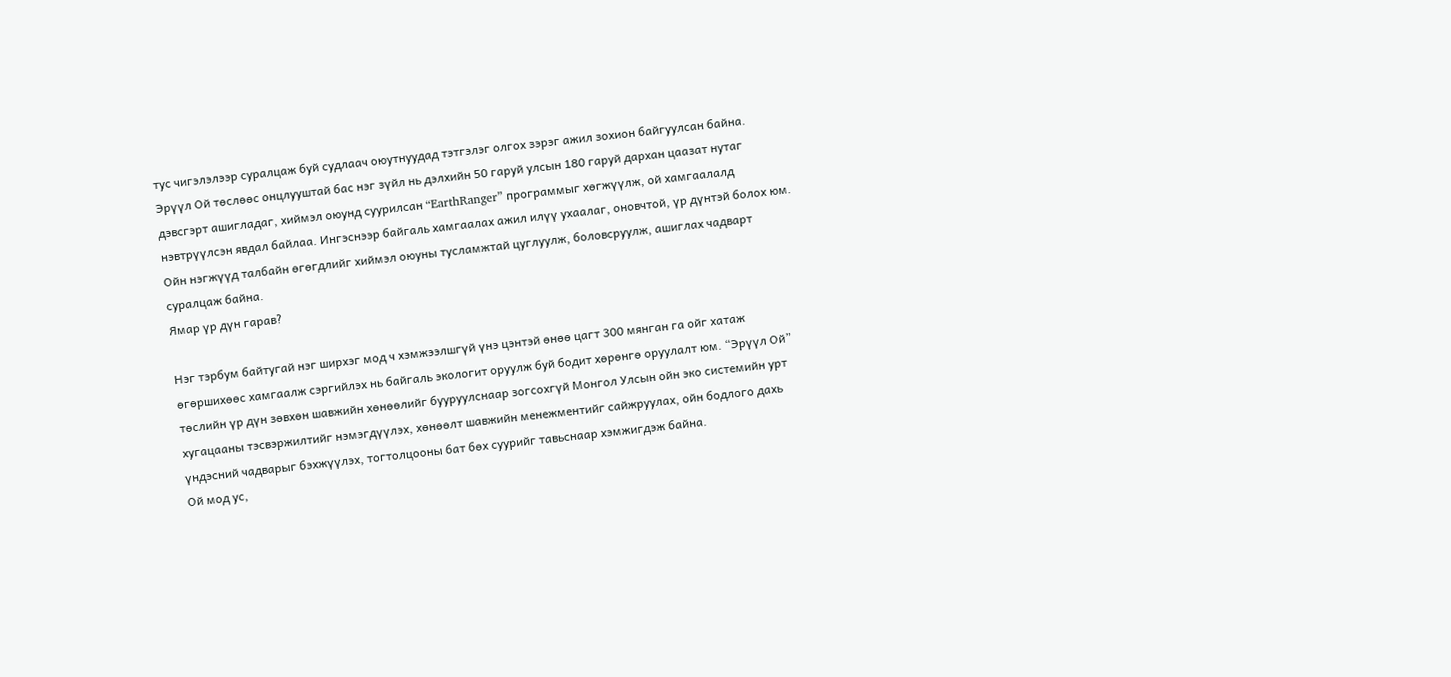тус чигэлэлээр суралцаж буй судлаач оюутнуудад тэтгэлэг олгох зэрэг ажил зохион байгуулсан байна.
Эрүүл Ой төслөөс онцлууштай бас нэг зүйл нь дэлхийн 50 гаруй улсын 180 гаруй дархан цаазат нутаг дэвсгэрт ашигладаг, хиймэл оюунд суурилсан “EarthRanger” программыг хөгжүүлж, ой хамгаалалд нэвтрүүлсэн явдал байлаа. Ингэснээр байгаль хамгаалах ажил илүү ухаалаг, оновчтой, үр дүнтэй болох юм. Ойн нэгжүүд талбайн өгөгдлийг хиймэл оюуны тусламжтай цуглуулж, боловсруулж, ашиглах чадварт суралцаж байна.
Ямар үр дүн гарав?

Нэг тэрбум байтугай нэг ширхэг мод ч хэмжээлшгүй үнэ цэнтэй өнөө цагт 300 мянган га ойг хатаж өгөршихөөс хамгаалж сэргийлэх нь байгаль экологит оруулж буй бодит хөрөнгө оруулалт юм. “Эрүүл Ой” төслийн үр дүн зөвхөн шавжийн хөнөөлийг бууруулснаар зогсохгүй Монгол Улсын ойн эко системийн урт хугацааны тэсвэржилтийг нэмэгдүүлэх, хөнөөлт шавжийн менежментийг сайжруулах, ойн бодлого дахь үндэсний чадварыг бэхжүүлэх, тогтолцооны бат бөх суурийг тавьснаар хэмжигдэж байна.
Ой мод ус,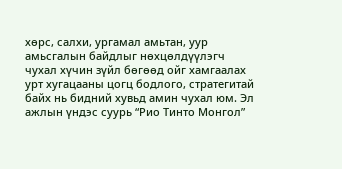хөрс, салхи, ургамал амьтан, уур амьсгалын байдлыг нөхцөлдүүлэгч чухал хүчин зүйл бөгөөд ойг хамгаалах урт хугацааны цогц бодлого, стратегитай байх нь бидний хувьд амин чухал юм. Эл ажлын үндэс суурь “Рио Тинто Монгол”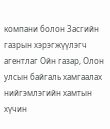компани болон Засгийн газрын хэрэгжүүлэгч агентлаг Ойн газар, Олон улсын байгаль хамгаалах нийгэмлэгийн хамтын хүчин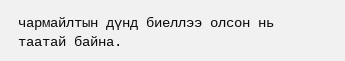чармайлтын дүнд биеллээ олсон нь таатай байна.